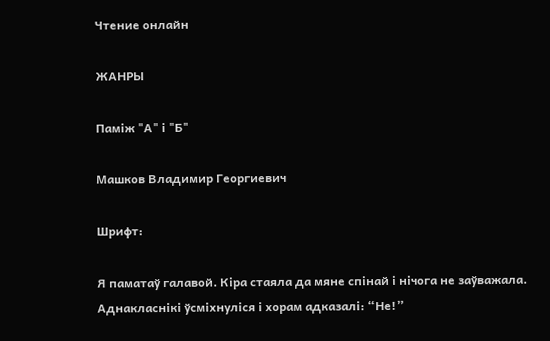Чтение онлайн

ЖАНРЫ

Паміж "А" і "Б"

Машков Владимир Георгиевич

Шрифт:

Я паматаў галавой. Кіра стаяла да мяне спінай і нічога не заўважала. Аднакласнікі ўсміхнуліся і хорам адказалі: “Не!”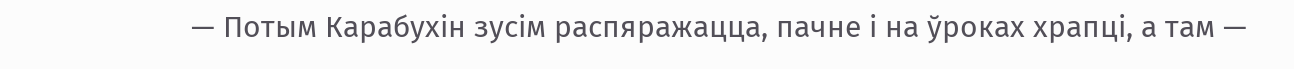— Потым Карабухін зусім распяражацца, пачне і на ўроках храпці, а там —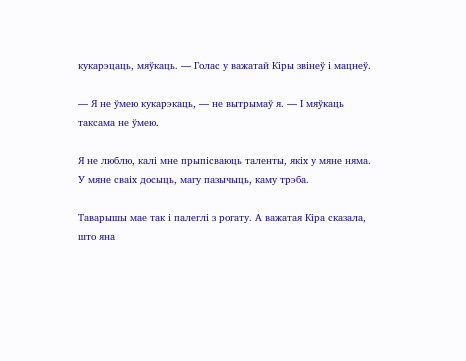кукарэцаць, мяўкаць. — Голас у важатай Кіры звінеў і мацнеў.

— Я не ўмею кукарэкаць, — не вытрымаў я. — І мяўкаць таксама не ўмею.

Я не люблю, калі мне прыпісваюць таленты, якіх у мяне няма. У мяне сваіх досыць, магу пазычыць, каму трэба.

Таварышы мае так і палеглі з рогату. А важатая Кіра сказала, што яна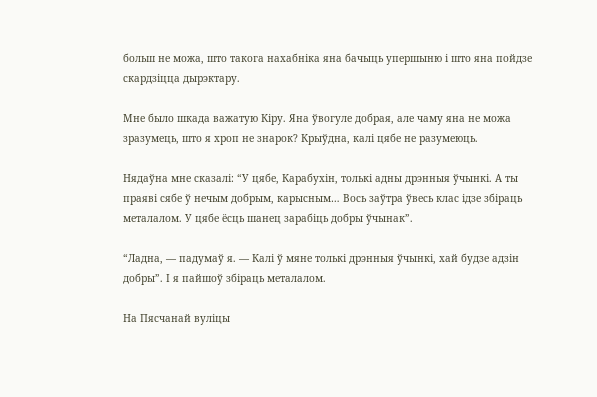больш не можа, што такога нахабніка яна бачыць упершыню і што яна пойдзе скардзіцца дырэктару.

Мне было шкада важатую Кіру. Яна ўвогуле добрая, але чаму яна не можа зразумець, што я хроп не знарок? Крыўдна, калі цябе не разумеюць.

Нядаўна мне сказалі: “У цябе, Карабухін, толькі адны дрэнныя ўчынкі. А ты праяві сябе ў нечым добрым, карысным… Вось заўтра ўвесь клас ідзе збіраць металалом. У цябе ёсць шанец зарабіць добры ўчынак”.

“Ладна, — падумаў я. — Калі ў мяне толькі дрэнныя ўчынкі, хай будзе адзін добры”. І я пайшоў збіраць металалом.

На Пясчанай вуліцы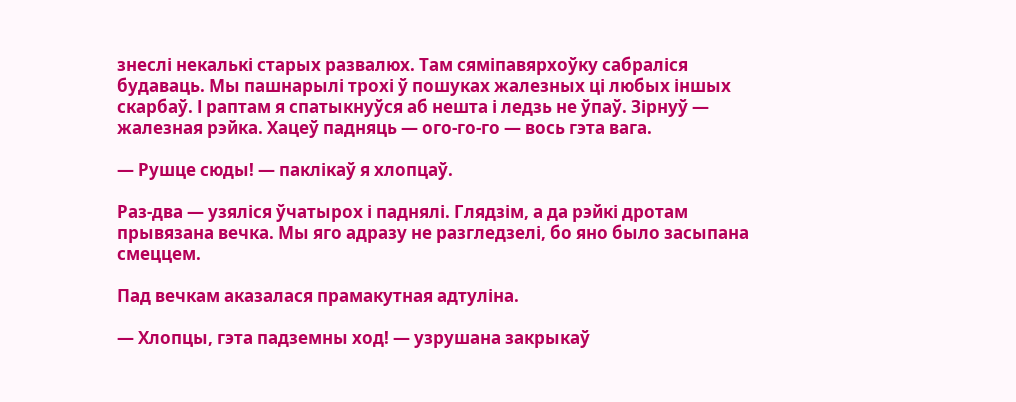знеслі некалькі старых развалюх. Там сяміпавярхоўку сабраліся будаваць. Мы пашнарылі трохі ў пошуках жалезных ці любых іншых скарбаў. І раптам я спатыкнуўся аб нешта і ледзь не ўпаў. Зірнуў — жалезная рэйка. Хацеў падняць — ого-го-го — вось гэта вага.

— Рушце сюды! — паклікаў я хлопцаў.

Раз-два — узяліся ўчатырох і паднялі. Глядзім, а да рэйкі дротам прывязана вечка. Мы яго адразу не разгледзелі, бо яно было засыпана смеццем.

Пад вечкам аказалася прамакутная адтуліна.

— Хлопцы, гэта падземны ход! — узрушана закрыкаў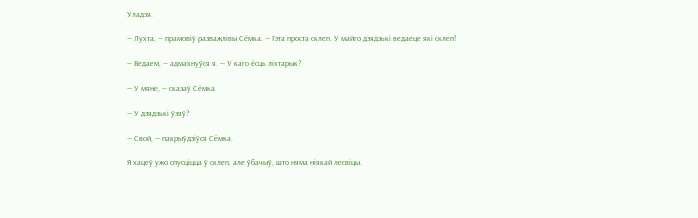Уладзя.

— Лухта, — прамовіў разважлівы Сёмка. — Гэта проста склеп. У майго дзядзькі ведаеце які склеп!

— Ведаем, — адмахнуўся я. — У каго ёсць ліхтарык?

— У мяне, — сказаў Сёмка.

— У дзядзькі ўзяў?

— Свой, — пакрыўдзіўся Сёмка.

Я хацеў ужо спусціцца ў склеп, але ўбачыў, што няма ніякай лесвіцы.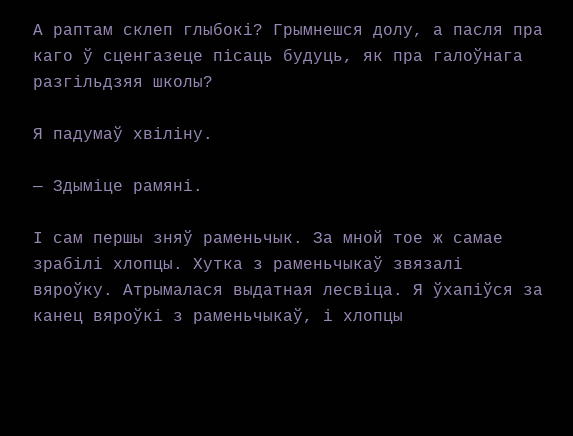А раптам склеп глыбокі? Грымнешся долу, а пасля пра каго ў сценгазеце пісаць будуць, як пра галоўнага разгільдзяя школы?

Я падумаў хвіліну.

— Здыміце рамяні.

І сам першы зняў раменьчык. За мной тое ж самае зрабілі хлопцы. Хутка з раменьчыкаў звязалі вяроўку. Атрымалася выдатная лесвіца. Я ўхапіўся за канец вяроўкі з раменьчыкаў, і хлопцы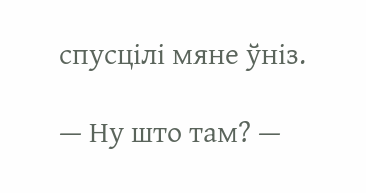спусцілі мяне ўніз.

— Ну што там? —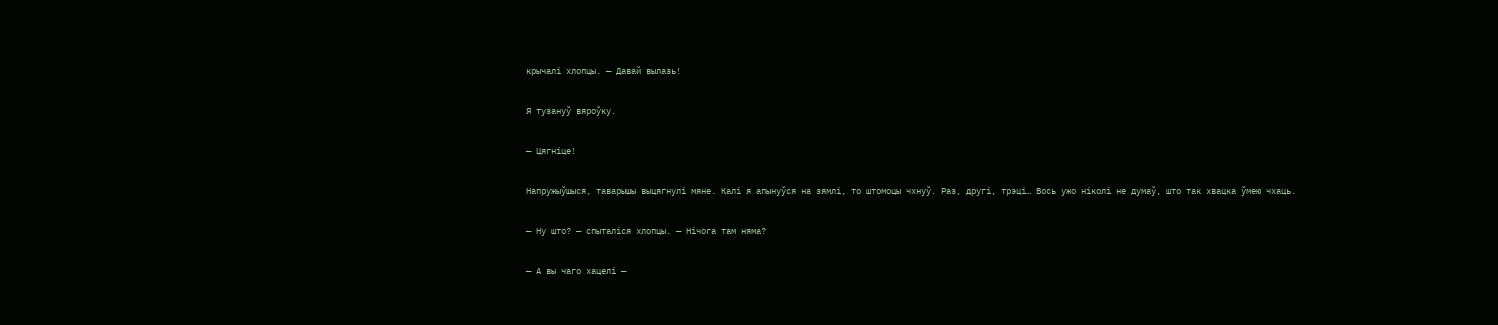крычалі хлопцы. — Давай вылазь!

Я тузануў вяроўку.

— Цягніце!

Напружыўшыся, таварышы выцягнулі мяне. Калі я апынуўся на зямлі, то штомоцы чхнуў. Раз, другі, трэці… Вось ужо ніколі не думаў, што так хвацка ўмею чхаць.

— Ну што? — спыталіся хлопцы. — Нічога там няма?

— А вы чаго хацелі —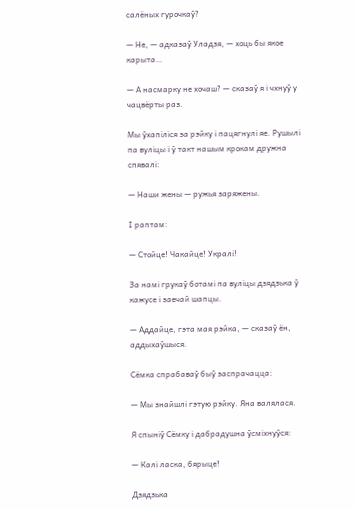салёных гурочкаў?

— Не, — адказаў Уладзя, — хоць бы якое карыта…

— А насмарку не хочаш? — сказаў я і чхнуў у чацвёрты раз.

Мы ўхапіліся за рэйку і пацягнулі яе. Рушылі па вуліцы і ў такт нашым крокам дружна спявалі:

— Наши жены — ружья заряжены.

І раптам:

— Стойце! Чакайце! Укралі!

За намі грукаў ботамі па вуліцы дзядзька ў кажусе і заечай шапцы.

— Аддайце, гэта мая рэйка, — сказаў ён, аддыхаўшыся.

Сёмка спрабаваў быў заспрачацца:

— Мы знайшлі гэтую рэйку. Яна валялася.

Я спыніў Сёмку і дабрадушна ўсміхнуўся:

— Калі ласка, бярыце!

Дзядзька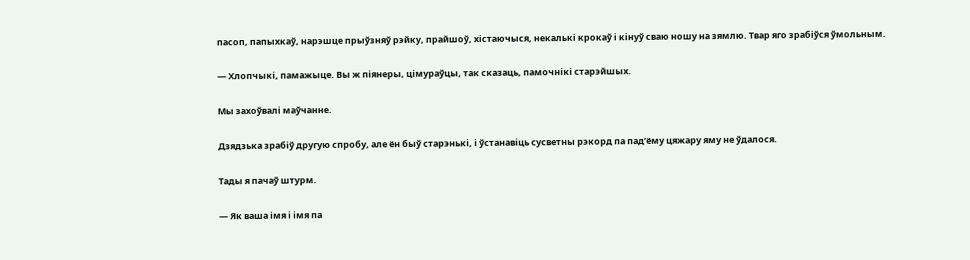пасоп, папыхкаў, нарэшце прыўзняў рэйку, прайшоў, хістаючыся, некалькі крокаў і кінуў сваю ношу на зямлю. Твар яго зрабіўся ўмольным.

— Хлопчыкі, памажыце. Вы ж піянеры, цімураўцы, так сказаць, памочнікі старэйшых.

Мы захоўвалі маўчанне.

Дзядзька зрабіў другую спробу, але ён быў старэнькі, і ўстанавіць сусветны рэкорд па пад’ёму цяжару яму не ўдалося.

Тады я пачаў штурм.

— Як ваша імя і імя па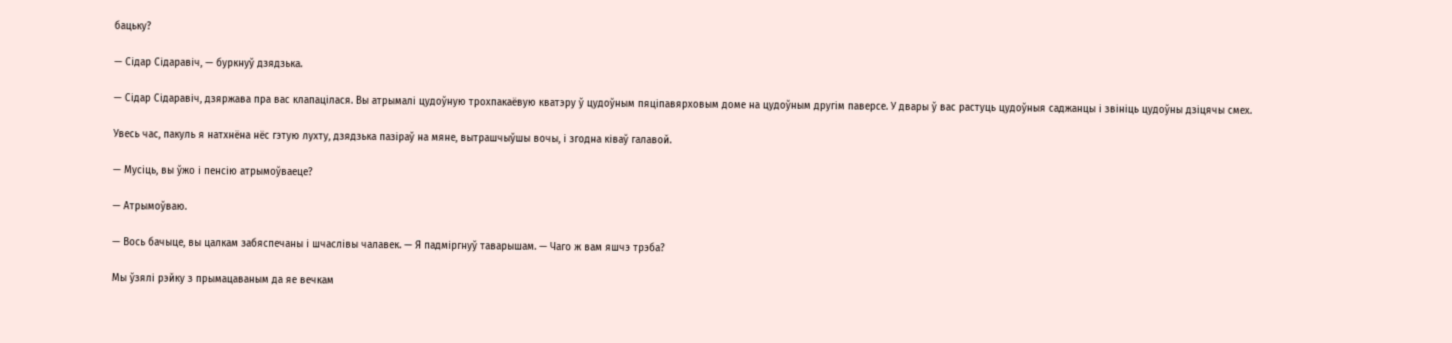бацьку?

— Сідар Сідаравіч, — буркнуў дзядзька.

— Сідар Сідаравіч, дзяржава пра вас клапацілася. Вы атрымалі цудоўную трохпакаёвую кватэру ў цудоўным пяціпавярховым доме на цудоўным другім паверсе. У двары ў вас растуць цудоўныя саджанцы і звініць цудоўны дзіцячы смех.

Увесь час, пакуль я натхнёна нёс гэтую лухту, дзядзька пазіраў на мяне, вытрашчыўшы вочы, і згодна ківаў галавой.

— Мусіць, вы ўжо і пенсію атрымоўваеце?

— Атрымоўваю.

— Вось бачыце, вы цалкам забяспечаны і шчаслівы чалавек. — Я падміргнуў таварышам. — Чаго ж вам яшчэ трэба?

Мы ўзялі рэйку з прымацаваным да яе вечкам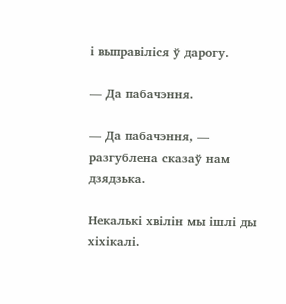і выправіліся ў дарогу.

— Да пабачэння.

— Да пабачэння, — разгублена сказаў нам дзядзька.

Некалькі хвілін мы ішлі ды хіхікалі.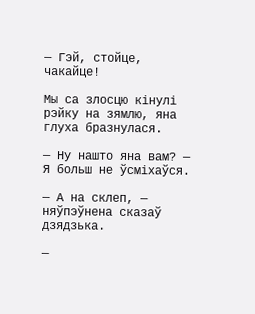— Гэй, стойце, чакайце!

Мы са злосцю кінулі рэйку на зямлю, яна глуха бразнулася.

— Ну нашто яна вам? — Я больш не ўсміхаўся.

— А на склеп, — няўпэўнена сказаў дзядзька.

—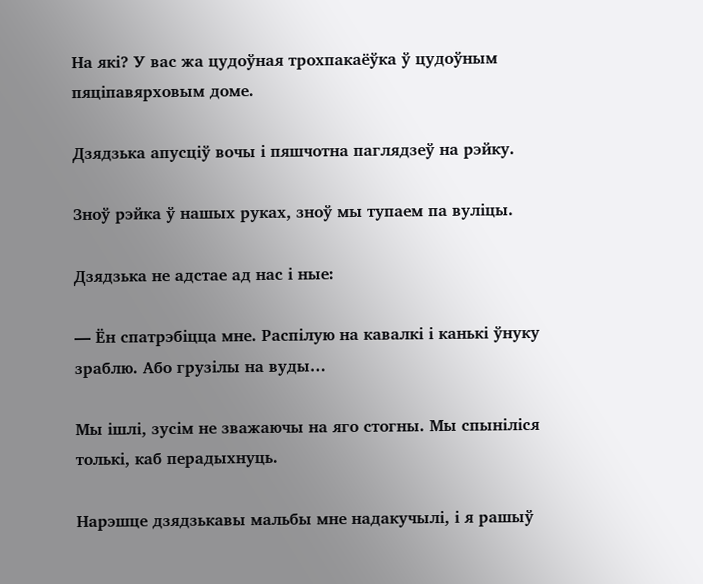На які? У вас жа цудоўная трохпакаёўка ў цудоўным пяціпавярховым доме.

Дзядзька апусціў вочы і пяшчотна паглядзеў на рэйку.

Зноў рэйка ў нашых руках, зноў мы тупаем па вуліцы.

Дзядзька не адстае ад нас і ные:

— Ён спатрэбіцца мне. Распілую на кавалкі і канькі ўнуку зраблю. Або грузілы на вуды…

Мы ішлі, зусім не зважаючы на яго стогны. Мы спыніліся толькі, каб перадыхнуць.

Нарэшце дзядзькавы мальбы мне надакучылі, і я рашыў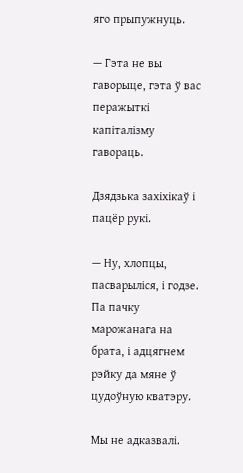яго прыпужнуць.

— Гэта не вы гаворыце, гэта ў вас перажыткі капіталізму гавораць.

Дзядзька захіхікаў і пацёр рукі.

— Ну, хлопцы, пасварыліся, і годзе. Па пачку марожанага на брата, і адцягнем рэйку да мяне ў цудоўную кватэру.

Мы не адказвалі.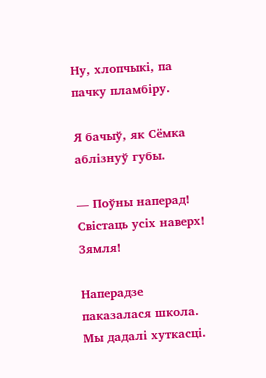Ну, хлопчыкі, па пачку пламбіру.

Я бачыў, як Сёмка аблізнуў губы.

— Поўны наперад! Свістаць усіх наверх! Зямля!

Наперадзе паказалася школа. Мы дадалі хуткасці.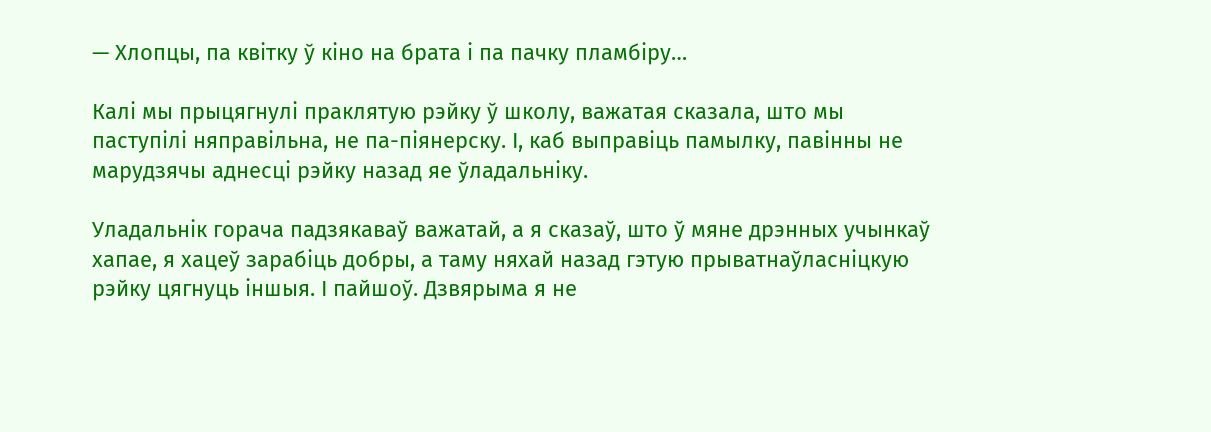— Хлопцы, па квітку ў кіно на брата і па пачку пламбіру…

Калі мы прыцягнулі праклятую рэйку ў школу, важатая сказала, што мы паступілі няправільна, не па-піянерску. І, каб выправіць памылку, павінны не марудзячы аднесці рэйку назад яе ўладальніку.

Уладальнік горача падзякаваў важатай, а я сказаў, што ў мяне дрэнных учынкаў хапае, я хацеў зарабіць добры, а таму няхай назад гэтую прыватнаўласніцкую рэйку цягнуць іншыя. І пайшоў. Дзвярыма я не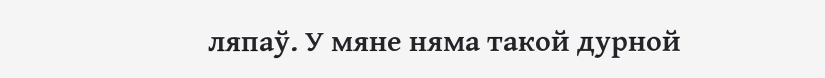ляпаў. У мяне няма такой дурной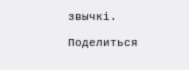звычкі.

Поделиться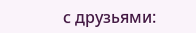с друзьями: